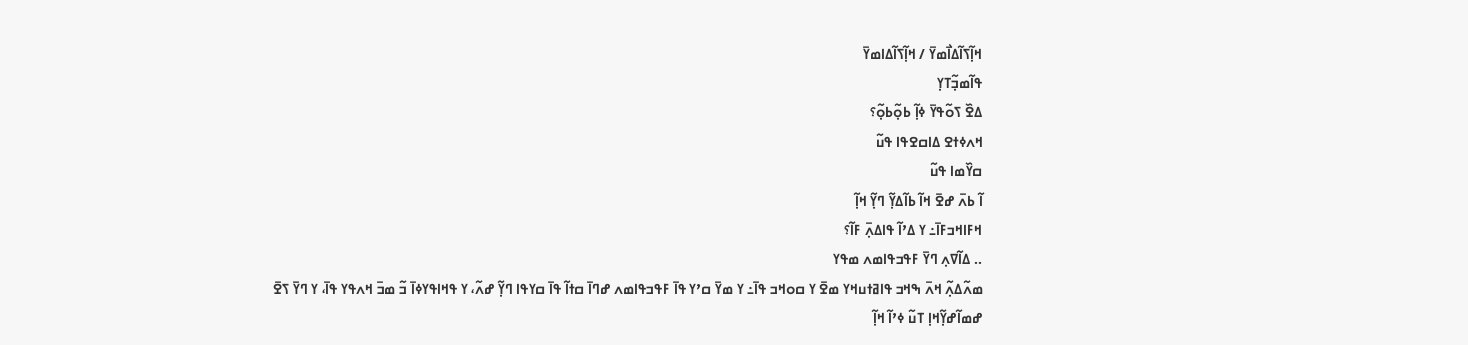ߞߊ߲߬ߖߊ߬ߡߊ߯ߘߌ߫ / ߞߊ߲߬ߖߊ߬ߡߊߘߌ߫
ߟߊ߬ߘߏ߲߬ߠߌ߲
ߡߐ߰ ߖߋ߬ߟߌ߫ ߦߊ߲߬ ߕߋ߲߬ߕߋ߲߬؟
ߞߍߦߙߐ ߡߊߛߐߟߊ ߟߎ߬
ߛߌ߰ߘߊ ߟߎ߬
ߊ߬ ߕߍ߫ ߝߐ߫ ߞߊ߬ ߕߊ߬ߡߌ߲߬ ߣߌ߲߬ ߞߊ߲߬
ߞߓߊߞߏߓߊ߫߸ ߌ ߡߴߊ߬ ߟߊߡߍ߲߫ ߓߊ߬؟
.. ߡߊ߬ߜߍ߲ ߣߌ߫ ߓߟߏߟߊߘߍ ߘߟߌ
ߘߍ߬ߡߍ߲߬ ߞߍ߫ ߒߞߏ ߟߊߥߙߎߞߌ ߘߐ߫ ߌ ߛߋߞߏ ߟߊ߫߸ ߌ ߘߌ߫ ߛߴߌ ߟߊ߫ ߓߟߏߟߊߘߍ ߝߣߊ߫ ߛߙߊ߬ ߟߊ߫ ߛߌߟߊ ߣߌ߲߬ ߝߍ߬، ߌ ߟߞߊߟߌߦߊ߫ ߏ߬ ߘߏ߫ ߞߍߟߌ ߟߊ߫، ߌ ߣߌ߫ ߖߐ߫
ߝߘߊ߬ߝߌ߲߬ߞߊ߲ ߠߎ߬ ߦߴߊ߬ ߞߊ߲߬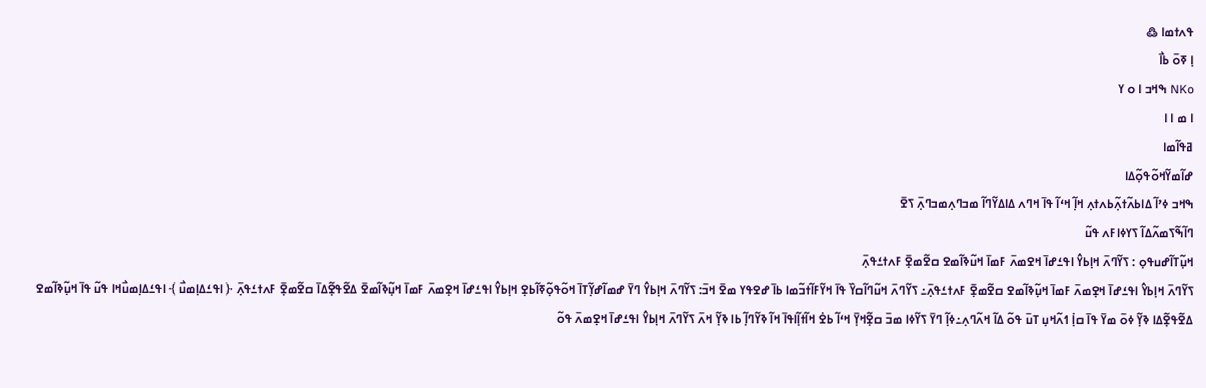ߟߍߙߘߊ ߷
ߊ߲ ߧߋ߫ ߕߊ߯
NKo ߒߞߏ ߊ ߋ ߌ
ߊ ߘ ߊ ߊ
ߥߟߊ߬ߘߊ
ߝߊ߬ߘߌ߬ߞߋ߬ߟߋ߲߬ߡߊ
ߒߞߏ ߦߴߊ߬ ߡߊߕߍ߬ߙߍ߲߬ߕߍߙߍ߲ ߞߊ߲߬ ߞߵߊ߬ ߟߊ߫ ߞߣߍ ߡߊߡߌ߬ߣߊ߬ ߘߏߣߍ߲ߘߏߣߍ߲߫ ߖߐ߫
ߣߊ߬ߒ߬ߖߘߍ߬ߡߊ߬ ߖߌߦߊߓߍ ߟߎ߬
ߞߎ߲߬ߠߊ߬ߝߎߟߋ߲ : ߖߌ߬ߣߍ߫ ߞߊ߲ߕߌ߮ ߊߟߑߝߊ߫ ߞߐߘߍ߫ ߓߘߊ߫ ߞߎ߬ߢߊ߬ߘߐ ߛߐ߬ߘߐ߲߫ ߓߍߙߑߟߍ߲߫
ߖߌ߬ߣߍ߫ ߞߊ߲ߕߌ߮ ߊߟߑߝߊ߫ ߞߐ߲ߘߍ߫ ߓߘߊ߫ ߞߎ߲߬ߢߊ߬ߘߐ ߛߐ߬ߘߐ߲߫ ߓߍߙߑߟߍ߲߫߸ ߖߌ߬ߣߍ߫ ߞߎ߬ߣߊ߬ߛߌ߰ ߟߊ߫ ߞߌ߬ߓߊ߬ߙߏ߬ߘߊ ߕߊ߫ ߝߐߟߌ ߘߐ߫ ߞߏ߫: ߖߌ߬ߣߍ߫ ߞߊ߲ߕߌ߮ ߣߌ߫ ߝߘߊ߬ߝߌ߲߬ߠߊ߫ ߞߋ߬ߟߋ߲߬ߧߊ߬ߕߐ߲ ߞߊ߲ߕߌ߮ ߊߟߑߝߊ߫ ߞߐ߲ߘߍ߫ ߓߘߊ߫ ߞߎ߲߬ߢߊ߬ߘߐ߫ ߡߐ߬ߟߐ߲߬ߡߊ߫ ߛߐ߬ߘߐ߲߫ ߓߍߙߑߟߍ߲߫ ﴿ ߊߟߑߡߊ߲ߘߎ߯ ﴾ ߊߟߑߡߊ߲ߘߎ߯ߞߊ ߟߎ߬ ߟߊ߫ ߞߎ߲߬ߢߊ߬ߘߐ ߡߐ߬ߟߐ߲߬ߡߊ ߢߌ߲߬ ߦߋ߫ ߘߌ߫ ߟߊ߫ ߛߊ߲߭ ߗߍ߬ߞߎ߲ ߠߎ߫ ߟߋ߬ ߡߊ߬ ߞߍ߬ߣߍ߲߸ߦߊ߲߬ ߣߌ߫ ߖߌ߬ߦߊ ߘߏ߫ ߛߐ߲߬ߞߌ߲߫ ߞߵߊ߬ ߕߐ߭ ߞߊ߬ߙߊ߲߬ߊߟߊ߫ ߞߊ߬ ߢߌ߬ߣߊ߲߬ ߕߊ ߢߌ߲߬ ߞߍ߫ ߖߌ߬ߣߍ߫ ߞߊ߲ߕߌ߮ ߊߟߑߝߊ߫ ߞߐ߲ߘߍ߫ ߟߋ߬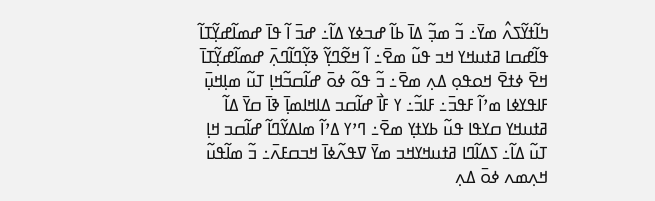ߤߊ߬ߙߌ߬ߖߍ߮ ߘߌ߫߸ ߏ߬ ߘߏ߲߬ ߡߊ߫ ߕߊ߬ ߝߏߦߌ ߡߊ߬߸ ߝߏ߫ ߊ߬ ߟߊ߫ ߝߘߊ߬ߝߌ߲߬ߠߊ߬ ߟߊ߬ߝߛߊ ߥߙߎߞߌ ߞߏ ߟߎ߬ ߘߐ߫߸ ߊ߬ ߞߐ߬ߣߌ߲߬ ߢߌ߲߬ߣߊ߬ߣߍ߲߫ ߝߘߊ߬ߝߌ߲߬ߠߊ߫ ߞߐ߫ ߦߙߐ߫ ߞߋߟߋ߲ ߡߍ߲ ߘߐ߫߸ ߏ߬ ߟߋ߬ ߦߋ߫ ߝߊ߬ߛߏ߬ߞߊ߲ ߠߎ߬ ߘߊ߲ߞߎ߲߫ ߓߊߟߌߦߊ ߘߴߊ߬ ߓߟߏ߫߸ ߓߊߏ߬߸ ߌ ߓߊ߯ ߝߊ߬ߛߏ ߡߊߞߊߘߊ߲߫ ߢߊ߫ ߛߌ߫ ߡߊ߬ ߥߙߎߞߌ ߛߌߟߊ ߟߎ߬ ߕߌߙߌ߲ ߘߐ߫߸ ߣߴߌ ߡߴߊ߬ ߘߊߡߌ߬ߣߊ߬ ߝߊ߬ߛߏ ߞߊ߲ ߠߎ߬ ߡߊ߬߸ ߖߡߊ߬ߣߊ ߥߙߎߞߌߞߏ ߘߌ߫ ߜߟߍ߬ߦߊ߫ ߞߏߛߓߍ߫߸ ߏ߬ ߘߊ߬ߟߎ߬ ߞߍ߲ߘߍ ߦߋ߫ ߡߍ߲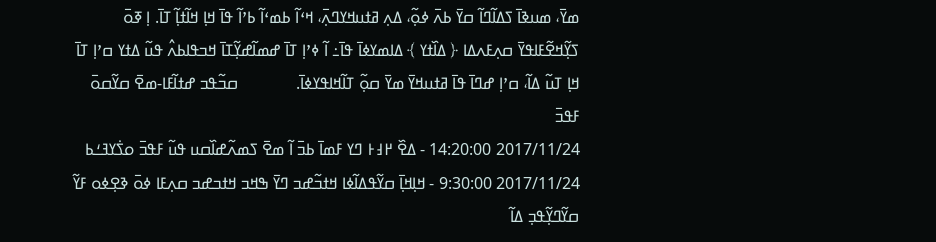ߘߌ߫، ߘߎߢߊ߫ ߖߡߊ߬ߣߊ߬ ߛߌ߫ ߕߍ߫ ߦߋ߲߬، ߡߍ߲ ߥߙߎߞߌߣߍ߲߫، ߞߵߊ߬ ߕߘߵߊ߬ ߕߴߊ߬ ߟߊ߫ ߞߊ߲ ߞߊ߬ߙߊ߲߬ ߠߊ߫. ߊ߲ ߧߋ߫ ߖߌ߲߬ߞߐ߬ߓߊߟߌ߫ ߛߍ߲ߓߍߡߊ ﴿ ߡߊ߰ߙߌ ﴾ ߡߊߘߌߦߊ߫ ߟߊ߫߸ ߊ߬ ߦߴߊ߲ ߠߊ߫ ߝߘߊ߬ߝߌ߲߬ߠߊ߫ ߞߏߟߊߕߍ߮ ߟߎ߬ ߡߙߌ ߛߴߊ߲ ߠߊ߫ ߞߊ߲ ߠߎ߬ ߡߊ߬، ߛߴߊ߲ ߝߣߊ߫ ߟߊ߫ ߥߙߎߞߌ߫ ߘߌ߫ ߛߋ߲߬ ߠߊ߬ߞߊߟߌߦߊ߫.              ߛߏ߬ߟߏ ߝߙߊ߬ߓߊ-ߘߐ߫ ߛߌ߬ߛߋ߫ ߓߟߏ߫
2017/11/24 14:20:00 - ߡߐ߰ ߂߃߅ ߣߌ ߓߘߊ߫ ߕߏ߫ ߊ߬ ߘߐ߫ ߖߘߍ߬ߝߊ߰ߛߎ ߟߎ߬ ߓߟߏ߫ ߋߖ߭ߌߔߑߕ
2017/11/24 9:30:00 - ߞߊ߲ߞߊ߲߫ ߛߌ߬ߟߡߊ߬ߦߊ ߞߙߏ߬ߝߏ ߣߌ߫ ߒߞߏ ߞߙߏߝߏ ߛߍ߲ߓߊ ߦߋ߫ ߢߐ߲ߦߋ ߓߌ߬ ߛߌ߬ߣߌ߲߬ߟߏ߲ ߡߊ߬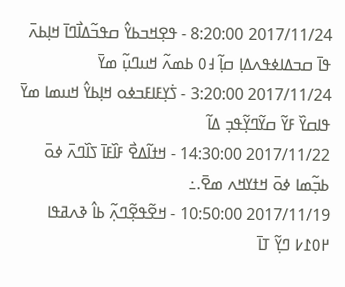2017/11/24 8:20:00 - ߟߐ߲ߞߏߕߌ߮ ߛߟߏ߬ߡߊ߯ߣߊ߫ ߞߊ߲ߕߍ߫ ߟߊ߫ ߛߏߡߊߦߟߍߡߊ߲ ߛߊ߲߬ ߃߀ ߕߘߍ߬ ߞߎߣߎ߲߬ ߘߌ߫
2017/11/24 3:20:00 - ߖ߭ߌ߲ߓߊߓߏߦߋ ߞߊ߲ߕߌ߮ ߞߎߘߊ ߘߌ߫ ߟߊߛߌ߰ ߓߌ߬ ߛߌ߬ߣߌ߲߬ߟߏ߲ ߡߊ߬
2017/11/22 14:30:00 - ߞߙߊ߬ߡߐ߯ ߓߊ߰ߓߊ߫ ߖߊ߰ߣߍ߫ ߦߋ߫ ߕߏ߲߬ߘߊ ߦߋ߫ ߞߙߌߞߍ ߘߐ߫.߸
2017/11/19 10:50:00 - ߞߐ߬ߟߐ߲߬ߣߍ߲߬ ߕߊ߮ ߢߍߥߟߊ ߂߀߁߇ ߣߌ߲߬ ߠߊ߫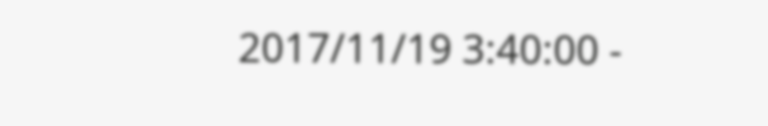2017/11/19 3:40:00 -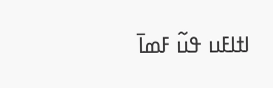ߊߙߊߓߎ ߟߎ߬ ߓߘߊ߫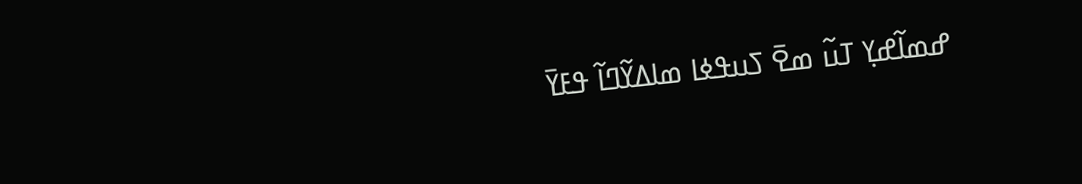ߝߘߊ߬ߝߌ߲ ߠߎ߬ ߘߐ߫ ߖߎߟߦߊ ߘߊߡߌ߬ߣߊ߬ ߟߓߌ߫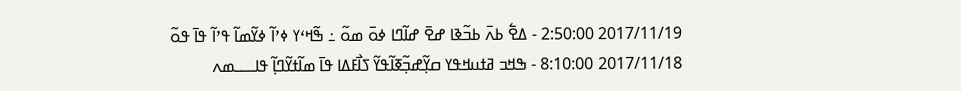2017/11/19 2:50:00 - ߡߐ߱ ߕߍ߫ ߕߏ߬ߢߊ ߝߐ߫ ߝߊ߬ߣߊ ߦߋ߫ ߘߋ߬ ߸ ߒ߬ߞߵߌ ߦߴߊ߬ ߦߌ߬ߘߊ߬ ߟߴߊ߬ ߟߊ߫ ߟߋ߬
2017/11/18 8:10:00 - ߒߞߏ ߥߙߎߞߟߌ ߛߌ߲߬ߝߏ߲߬ߧߊ߬ߟߌ߬ ߖߊ߯ߓߡߊ ߟߊ߫ ߘߊ߬ߙߌ߬ߣߊ߲߬ ߟߊߺߺߺߘߍ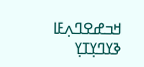ߞߏߝߐߣߍ߲ߓߊ
ߢߌߣߌ߲ߠߌ߲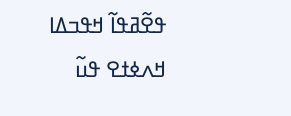ߟߐ߬ߥߟߊ߬ ߞߟߏߡߊ
ߞߍߦߙߐ ߟߎ߬